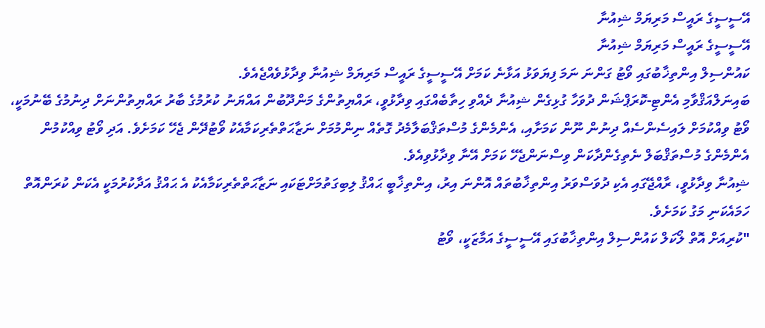އޭސީސީގެ ރައީސް މަރިޔަމް ޝިއުނާ
އޭސީސީގެ ރައީސް މަރިޔަމް ޝިއުނާ
ކައުންސިލް އިންތިޚާބުގައި ވޯޓު ގަންނަ ނަމަ ފިޔަވަޅު އަޅާނެ ކަމަށް އޭސީސީގެ ރައީސް މަރިޔަމް ޝިއުނާ ވިދާޅުވެއްޖެއެވެ.
ބައިނަލްއަޤްވާމި އެންޓި-ކޮރަޕްޝަން ދުވަހާ ގުޅިގެން ޝިއުނާ ދެއްވި ހިތާބެއްގައި ވިދާޅުވީ، ރައްޔިތުންގެ މަންދޫބުން އައްޔަނު ކުރުމުގެ ބާރު ރައްޔިތުންނަށް ދިނުމުގެ ބޭނުމަކީ، ވޯޓު ވިއްކުމަށް ލައިސެންސެއް ދިނުން ނޫން ކަމަށާއި، އެންމެންގެ މުސްތަޤްބަލާމެދު ގޮތެއް ނިންމުމަށް ނަޒާޙަތްތެރިކަމާއެކު ވޯޓުދޭން ޖެހޭ ކަމަށެވެ. އަދި ވޯޓު ވިއްކުމުން އެންމެންގެ މުސްތަޤްބަލް ނެތިގެންދާކަން ވިސްނަންޖެހޭ ކަމަށް އޭނާ ވިދާޅުވިއެވެ.
ޝިއުނާ ވިދާޅުވީ، ރާއްޖޭގައި އެކި ދުވަސްވަރު އިންތިޚާބުތައް އޮންނަ އިރު، އިންތިޚާބީ ޙައްޤު ލިބިގަތުމަށްޓަކައި ނަޒާޙަތްތެރިކަމާއެކު އެ ޙައްޤު އަދާކުރުމަކީ އެކަން ކުރަންއޮތް ހަމައެކަނި މަގު ކަމަށެވެ.
"ކުރިއަށް އޮތް ލޯކަލް ކައުންސިލް އިންތިޚާބުގައި އޭސީސީގެ އަމާޒަކީ، ވޯޓު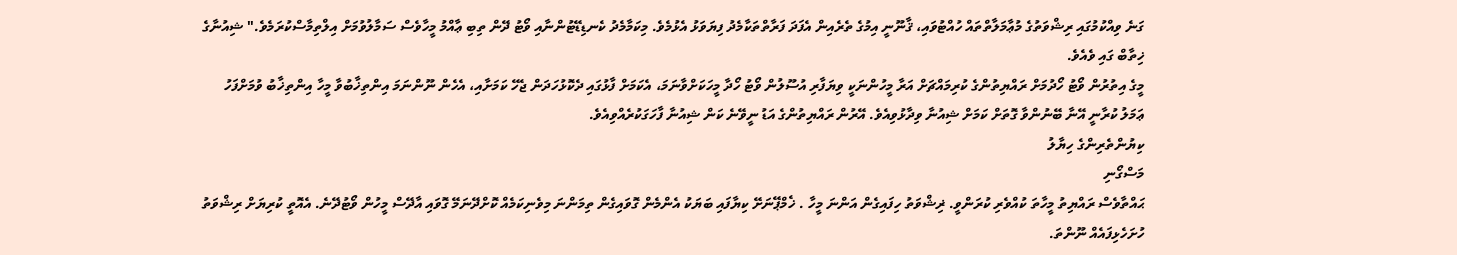ގަނެ ވިއްކުމުގައި ރިޝްވަތުގެ މުޢާމަލާތްތައް ހުއްޓުވައި، ޤާނޫނީ އިމުގެ ތެރެއިން އެފަދަ ފަރާތްތަކާމެދު ފިޔަވަޅު އެޅުމެވެ. މިކަމާމެދު ކެނޑިޑޭޓުންނާއި ވޯޓު ދޭން ތިބި ޢާއްމު މީހާވެސް ސަމާލުވުމަށް އިލްތިމާސްކުރަމެވެ." ޝިއުނާގެ ޚިތާބް ގައި ވެއެވެ.
މީގެ އިތުރުން ވޯޓު ހޯދުމަށް ރައްޔިތުންގެ ކުރިމައްޗަށް އަރާ މީހުންނަކީ ވިޔަފާރި އުސޫލުން ވޯޓު ހޯދާ މީހަކަށްވާނަމަ، އެކަމަށް ފާޅުގައި ދެކޮޅުހަދަން ޖެހޭ ކަމަށާއި، އެހެން ނޫންނަމަ އިންތިޚާބުވާ މީހާ އިންތިޚާބު ވުމަށްފަހު ޢަމަލު ކުރާނީ އޭނާ ބޭނުންވާ ގޮތަށް ކަމަށް ޝިއުނާ ވިދާޅުވިއެވެ. އޭރުން ރައްޔިތުންގެ އަޑު ނީވޭނެ ކަން ޝިއުނާ ފާހަގަކުރެއްވިއެވެ.
ކިޔުންތެރިންގެ ހިޔާލު
މަސްގޯނި
ޙައްތާވެސް ރައްޔިތު މީހާތަ ކުއްވެރި ކުރަންވީ. ޜިޝްވަތު ހިފައިގެން އަންނަ މީހާ . ޚެމްޕޭނަށޭ ކިޔާފައި ބަޔަކު އެންމެން ގޮވައިގެން ތިމަންނަ މިވެނިކަމެއް ކޮށްދޭނަމޭ ގޮވައި އާދޭސް މީހުން ވޯޓުދޭނެ. އެއޮތީ ކުރިޔަށް ރިޝްވަތު ހުށަހެޅިފައެއް ނޫންތަ.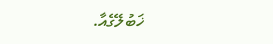ޚަބުލޭގެއާ.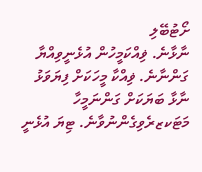ށޯޓުބޭލި
ނާޅާނެ. ޥިއްކަމީހުން އުޅެނީވިއްޔާ ގަންނާނެ. ޥިއްކާ މީހަކަށް ފިޔަވަޅު ނާޅާ ބަޔަކަށް ގަންނަމީހާ މަޓަކޒރެވިގެންނުވާނެ. ޓިޔަ އުޅެނީ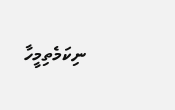ނިކަމެތިމީހާ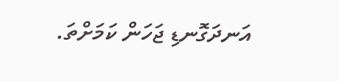އަނދަގޮނޑި ޖަހަން ކަމަށްތަ.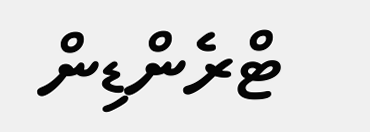ޓްރެންޑިން